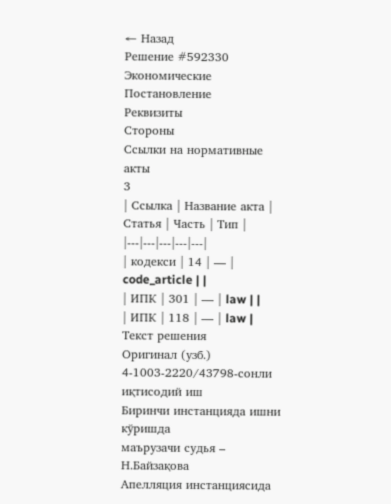← Назад
Решение #592330 Экономические
Постановление
Реквизиты
Стороны
Ссылки на нормативные акты
3
| Ссылка | Название акта | Статья | Часть | Тип |
|---|---|---|---|---|
| кодекси | 14 | — | code_article | |
| ИПК | 301 | — | law | |
| ИПК | 118 | — | law |
Текст решения
Оригинал (узб.)
4-1003-2220/43798-сонли иқтисодий иш
Биринчи инстанцияда ишни кўришда
маърузачи судья – Н.Байзақова
Апелляция инстанциясида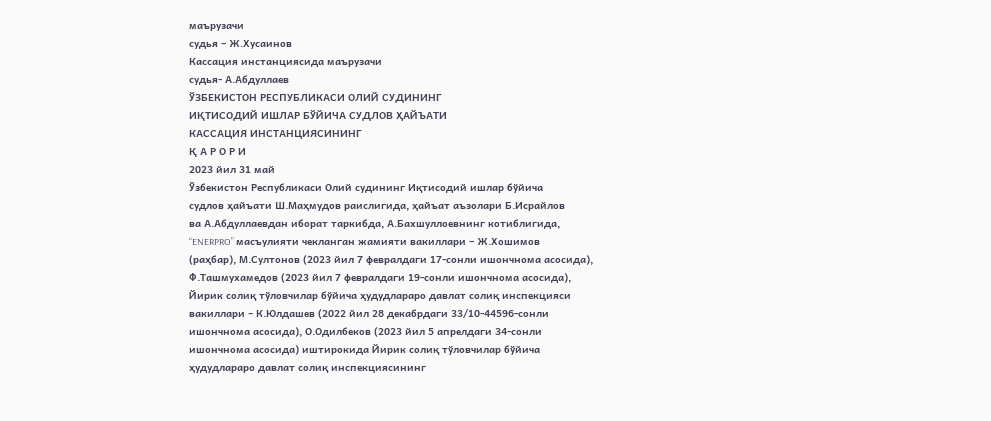маърузачи
судья – Ж.Хусаинов
Кассация инстанциясида маърузачи
судья- А.Абдуллаев
ЎЗБЕКИСТОН РЕСПУБЛИКАСИ ОЛИЙ СУДИНИНГ
ИҚТИСОДИЙ ИШЛАР БЎЙИЧА СУДЛОВ ҲАЙЪАТИ
КАССАЦИЯ ИНСТАНЦИЯСИНИНГ
Қ А Р О Р И
2023 йил 31 май
Ўзбекистон Республикаси Олий судининг Иқтисодий ишлар бўйича
судлов ҳайъати Ш.Маҳмудов раислигида, ҳайъат аъзолари Б.Исрайлов
ва А.Абдуллаевдан иборат таркибда, А.Бахшуллоевнинг котиблигида,
“ENERPRO” масъулияти чекланган жамияти вакиллари – Ж.Хошимов
(раҳбар), М.Султонов (2023 йил 7 февралдаги 17-сонли ишончнома асосида),
Ф.Ташмухамедов (2023 йил 7 февралдаги 19-сонли ишончнома асосида),
Йирик солиқ тўловчилар бўйича ҳудудлараро давлат солиқ инспекцияси
вакиллари – К.Юлдашев (2022 йил 28 декабрдаги 33/10-44596-сонли
ишончнома асосида), О.Одилбеков (2023 йил 5 апрелдаги 34-сонли
ишончнома асосида) иштирокида Йирик солиқ тўловчилар бўйича
ҳудудлараро давлат солиқ инспекциясининг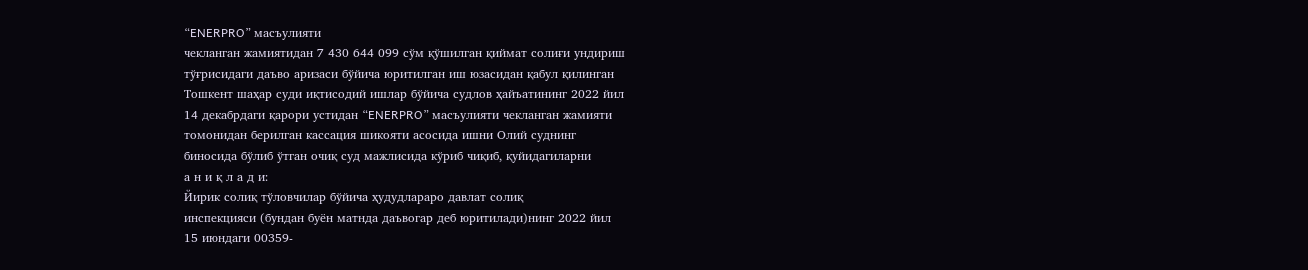“ENERPRO” масъулияти
чекланган жамиятидан 7 430 644 099 сўм қўшилган қиймат солиғи ундириш
тўғрисидаги даъво аризаси бўйича юритилган иш юзасидан қабул қилинган
Тошкент шаҳар суди иқтисодий ишлар бўйича судлов ҳайъатининг 2022 йил
14 декабрдаги қарори устидан “ENERPRO” масъулияти чекланган жамияти
томонидан берилган кассация шикояти асосида ишни Олий суднинг
биносида бўлиб ўтган очиқ суд мажлисида кўриб чиқиб, қуйидагиларни
а н и қ л а д и:
Йирик солиқ тўловчилар бўйича ҳудудлараро давлат солиқ
инспекцияси (бундан буён матнда даъвогар деб юритилади)нинг 2022 йил
15 июндаги 00359-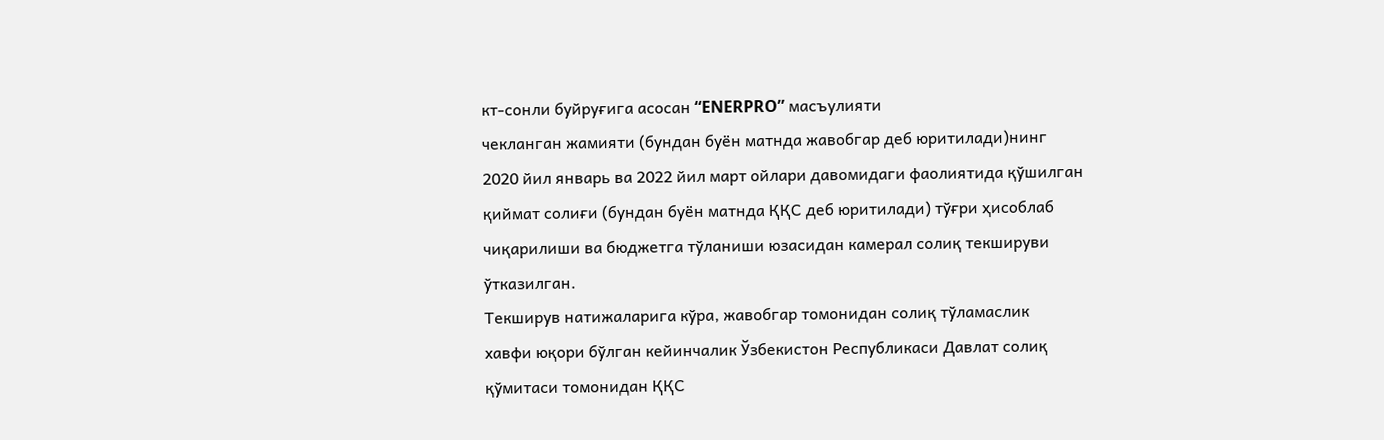кт-сонли буйруғига асосан “ENERPRO” масъулияти
чекланган жамияти (бундан буён матнда жавобгар деб юритилади)нинг
2020 йил январь ва 2022 йил март ойлари давомидаги фаолиятида қўшилган
қиймат солиғи (бундан буён матнда ҚҚС деб юритилади) тўғри ҳисоблаб
чиқарилиши ва бюджетга тўланиши юзасидан камерал солиқ текшируви
ўтказилган.
Текширув натижаларига кўра, жавобгар томонидан солиқ тўламаслик
хавфи юқори бўлган кейинчалик Ўзбекистон Республикаси Давлат солиқ
қўмитаси томонидан ҚҚС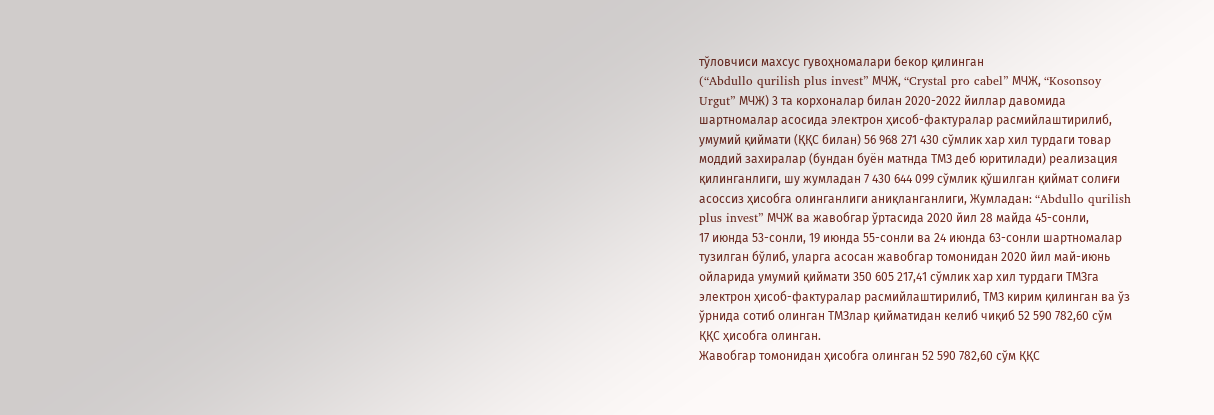тўловчиси махсус гувоҳномалари бекор қилинган
(“Abdullo qurilish plus invest” МЧЖ, “Crystal pro cabel” МЧЖ, “Kosonsoy
Urgut” МЧЖ) 3 та корхоналар билан 2020-2022 йиллар давомида
шартномалар асосида электрон ҳисоб-фактуралар расмийлаштирилиб,
умумий қиймати (ҚҚС билан) 56 968 271 430 сўмлик хар хил турдаги товар
моддий захиралар (бундан буён матнда ТМЗ деб юритилади) реализация
қилинганлиги, шу жумладан 7 430 644 099 сўмлик қўшилган қиймат солиғи
асоссиз ҳисобга олинганлиги аниқланганлиги, Жумладан: “Abdullo qurilish
plus invest” МЧЖ ва жавобгар ўртасида 2020 йил 28 майда 45-сонли,
17 июнда 53-сонли, 19 июнда 55-сонли ва 24 июнда 63-сонли шартномалар
тузилган бўлиб, уларга асосан жавобгар томонидан 2020 йил май-июнь
ойларида умумий қиймати 350 605 217,41 сўмлик хар хил турдаги ТМЗга
электрон ҳисоб-фактуралар расмийлаштирилиб, ТМЗ кирим қилинган ва ўз
ўрнида сотиб олинган ТМЗлар қийматидан келиб чиқиб 52 590 782,60 сўм
ҚҚС ҳисобга олинган.
Жавобгар томонидан ҳисобга олинган 52 590 782,60 сўм ҚҚС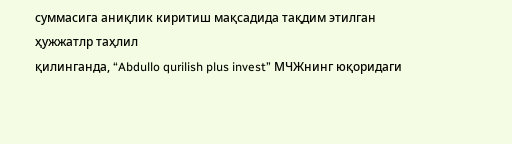суммасига аниқлик киритиш мақсадида тақдим этилган ҳужжатлр таҳлил
қилинганда, “Abdullo qurilish plus invest” МЧЖнинг юқоридаги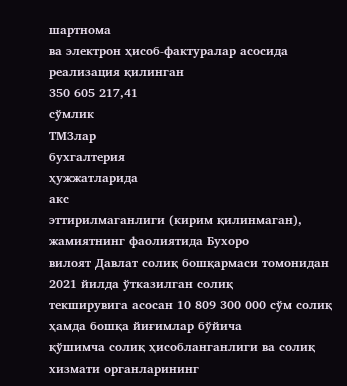шартнома
ва электрон ҳисоб-фактуралар асосида реализация қилинган
350 605 217,41
сўмлик
ТМЗлар
бухгалтерия
ҳужжатларида
акс
эттирилмаганлиги (кирим қилинмаган), жамиятнинг фаолиятида Бухоро
вилоят Давлат солиқ бошқармаси томонидан 2021 йилда ўтказилган солиқ
текширувига асосан 10 809 300 000 сўм солиқ ҳамда бошқа йиғимлар бўйича
қўшимча солиқ ҳисобланганлиги ва солиқ хизмати органларининг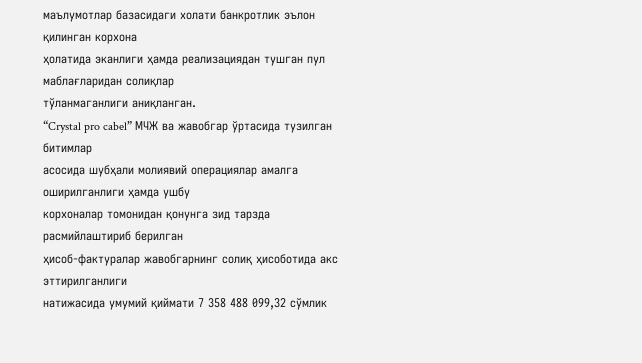маълумотлар базасидаги холати банкротлик эълон қилинган корхона
ҳолатида эканлиги ҳамда реализациядан тушган пул маблағларидан солиқлар
тўланмаганлиги аниқланган.
“Crystal pro cabel” МЧЖ ва жавобгар ўртасида тузилган битимлар
асосида шубҳали молиявий операциялар амалга оширилганлиги ҳамда ушбу
корхоналар томонидан қонунга зид тарзда расмийлаштириб берилган
ҳисоб-фактуралар жавобгарнинг солиқ ҳисоботида акс эттирилганлиги
натижасида умумий қиймати 7 358 488 099,32 сўмлик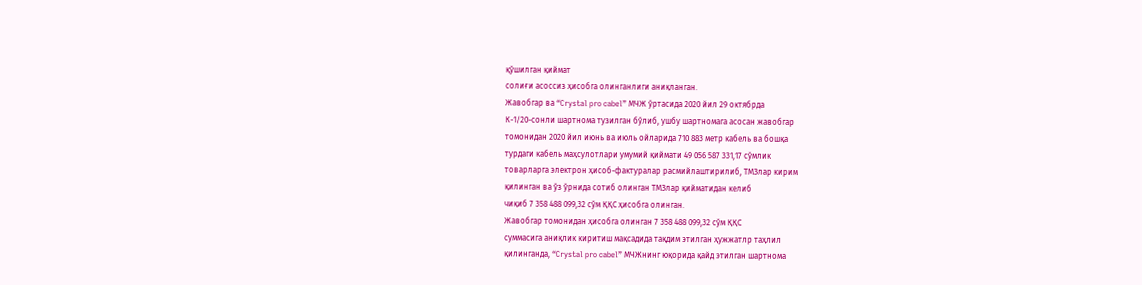қўшилган қиймат
солиғи асоссиз ҳисобга олинганлиги аниқланган.
Жавобгар ва “Crystal pro cabel” МЧЖ ўртасида 2020 йил 29 октябрда
К-1/20-сонли шартнома тузилган бўлиб, ушбу шартномага асосан жавобгар
томонидан 2020 йил июнь ва июль ойларида 710 883 метр кабель ва бошқа
турдаги кабель маҳсулотлари умумий қиймати 49 056 587 331,17 сўмлик
товарларга электрон ҳисоб-фактуралар расмийлаштирилиб, ТМЗлар кирим
қилинган ва ўз ўрнида сотиб олинган ТМЗлар қийматидан келиб
чиқиб 7 358 488 099,32 сўм ҚҚС ҳисобга олинган.
Жавобгар томонидан ҳисобга олинган 7 358 488 099,32 сўм ҚҚС
суммасига аниқлик киритиш мақсадида тақдим этилган ҳужжатлр таҳлил
қилинганда, “Crystal pro cabel” МЧЖнинг юқорида қайд этилган шартнома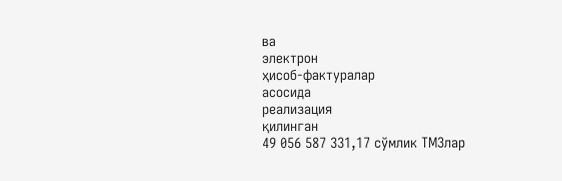ва
электрон
ҳисоб-фактуралар
асосида
реализация
қилинган
49 056 587 331,17 сўмлик ТМЗлар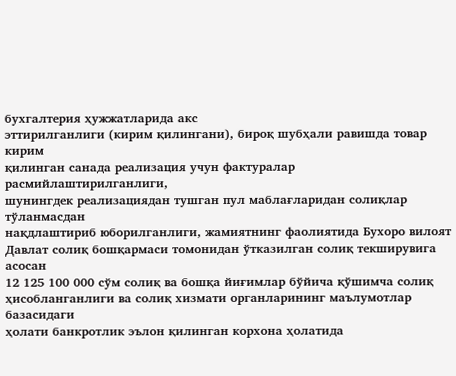бухгалтерия ҳужжатларида акс
эттирилганлиги (кирим қилингани), бироқ шубҳали равишда товар кирим
қилинган санада реализация учун фактуралар расмийлаштирилганлиги,
шунингдек реализациядан тушган пул маблағларидан солиқлар тўланмасдан
нақдлаштириб юборилганлиги, жамиятнинг фаолиятида Бухоро вилоят
Давлат солиқ бошқармаси томонидан ўтказилган солиқ текширувига асосан
12 125 100 000 сўм солиқ ва бошқа йиғимлар бўйича қўшимча солиқ
ҳисобланганлиги ва солиқ хизмати органларининг маълумотлар базасидаги
ҳолати банкротлик эълон қилинган корхона ҳолатида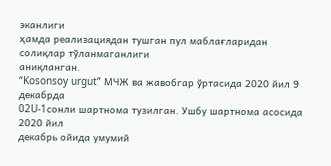эканлиги
ҳамда реализациядан тушган пул маблағларидан солиқлар тўланмаганлиги
аниқланган.
“Kosonsoy urgut” МЧЖ ва жавобгар ўртасида 2020 йил 9 декабрда
02U-1сонли шартнома тузилган. Ушбу шартнома асосида 2020 йил
декабрь ойида умумий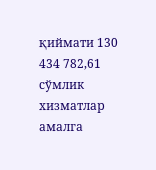қиймати 130 434 782,61 сўмлик хизматлар амалга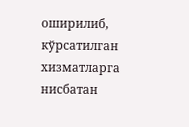оширилиб, кўрсатилган хизматларга нисбатан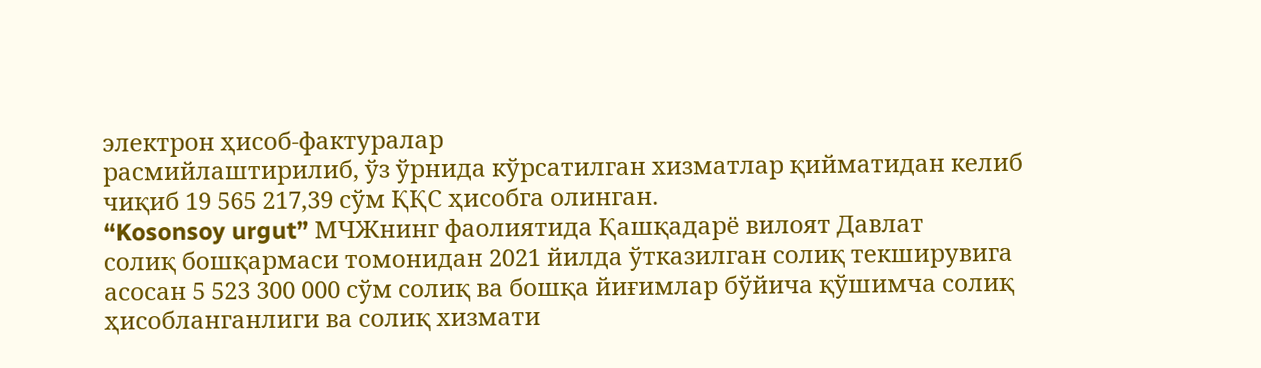электрон ҳисоб-фактуралар
расмийлаштирилиб, ўз ўрнида кўрсатилган хизматлар қийматидан келиб
чиқиб 19 565 217,39 сўм ҚҚС ҳисобга олинган.
“Kosonsoy urgut” МЧЖнинг фаолиятида Қашқадарё вилоят Давлат
солиқ бошқармаси томонидан 2021 йилда ўтказилган солиқ текширувига
асосан 5 523 300 000 сўм солиқ ва бошқа йиғимлар бўйича қўшимча солиқ
ҳисобланганлиги ва солиқ хизмати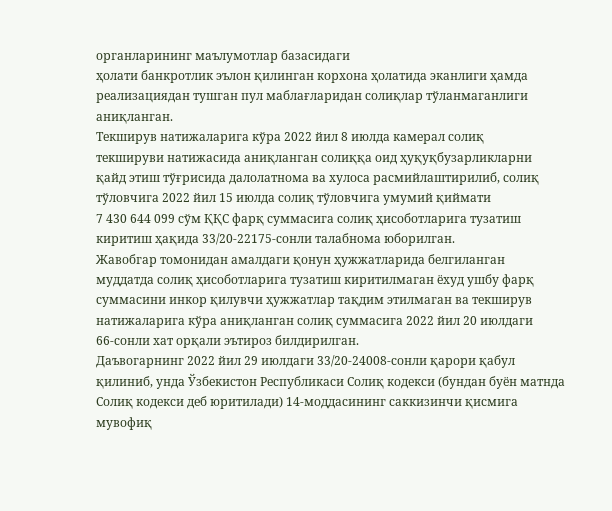органларининг маълумотлар базасидаги
ҳолати банкротлик эълон қилинган корхона ҳолатида эканлиги ҳамда
реализациядан тушган пул маблағларидан солиқлар тўланмаганлиги
аниқланган.
Текширув натижаларига кўра 2022 йил 8 июлда камерал солиқ
текшируви натижасида аниқланган солиққа оид ҳуқуқбузарликларни
қайд этиш тўғрисида далолатнома ва хулоса расмийлаштирилиб, солиқ
тўловчига 2022 йил 15 июлда солиқ тўловчига умумий қиймати
7 430 644 099 сўм ҚҚС фарқ суммасига солиқ ҳисоботларига тузатиш
киритиш ҳақида 33/20-22175-сонли талабнома юборилган.
Жавобгар томонидан амалдаги қонун ҳужжатларида белгиланган
муддатда солиқ ҳисоботларига тузатиш киритилмаган ёхуд ушбу фарқ
суммасини инкор қилувчи ҳужжатлар тақдим этилмаган ва текширув
натижаларига кўра аниқланган солиқ суммасига 2022 йил 20 июлдаги
66-сонли хат орқали эътироз билдирилган.
Даъвогарнинг 2022 йил 29 июлдаги 33/20-24008-сонли қарори қабул
қилиниб, унда Ўзбекистон Республикаси Солиқ кодекси (бундан буён матнда
Солиқ кодекси деб юритилади) 14-моддасининг саккизинчи қисмига
мувофиқ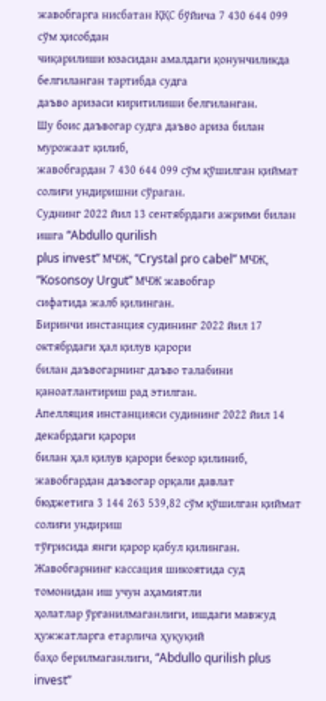жавобгарга нисбатан ҚҚС бўйича 7 430 644 099 сўм ҳисобдан
чиқарилиши юзасидан амалдаги қонунчиликда белгиланган тартибда судга
даъво аризаси киритилиши белгиланган.
Шу боис даъвогар судга даъво ариза билан мурожаат қилиб,
жавобгардан 7 430 644 099 сўм қўшилган қиймат солиғи ундиришни сўраган.
Суднинг 2022 йил 13 сентябрдаги ажрими билан ишга “Abdullo qurilish
plus invest” МЧЖ, “Crystal pro cabel” МЧЖ, “Kosonsoy Urgut” МЧЖ жавобгар
сифатида жалб қилинган.
Биринчи инстанция судининг 2022 йил 17 октябрдаги ҳал қилув қарори
билан даъвогарнинг даъво талабини қаноатлантириш рад этилган.
Апелляция инстанцияси судининг 2022 йил 14 декабрдаги қарори
билан ҳал қилув қарори бекор қилиниб, жавобгардан даъвогар орқали давлат
бюджетига 3 144 263 539,82 сўм қўшилган қиймат солиғи ундириш
тўғрисида янги қарор қабул қилинган.
Жавобгарнинг кассация шикоятида суд томонидан иш учун аҳамиятли
ҳолатлар ўрганилмаганлиги, ишдаги мавжуд ҳужжатларга етарлича ҳуқуқий
баҳо берилмаганлиги, “Abdullo qurilish plus invest”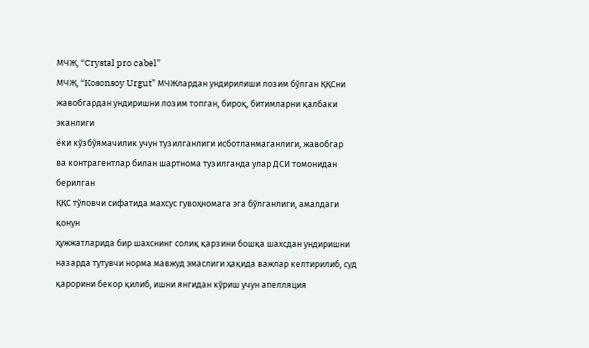МЧЖ, “Crystal pro cabel”
МЧЖ, “Kosonsoy Urgut” МЧЖлардан ундирилиши лозим бўлган ҚҚСни
жавобгардан ундиришни лозим топган, бироқ, битимларни қалбаки эканлиги
ёки кўзбўямачилик учун тузилганлиги исботланмаганлиги, жавобгар
ва контрагентлар билан шартнома тузилганда улар ДСИ томонидан берилган
ҚҚС тўловчи сифатида махсус гувоҳномага эга бўлганлиги, амалдаги қонун
ҳужжатларида бир шахснинг солиқ қарзини бошқа шахсдан ундиришни
назарда тутувчи норма мавжуд эмаслиги ҳақида важлар келтирилиб, суд
қарорини бекор қилиб, ишни янгидан кўриш учун апелляция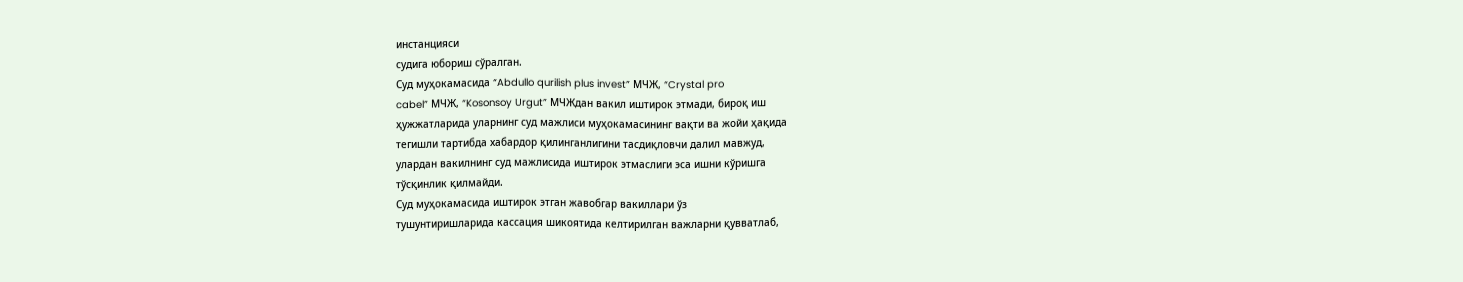инстанцияси
судига юбориш сўралган.
Суд муҳокамасида “Abdullo qurilish plus invest” МЧЖ, “Crystal pro
cabel” МЧЖ, “Kosonsoy Urgut” МЧЖдан вакил иштирок этмади, бироқ иш
ҳужжатларида уларнинг суд мажлиси муҳокамасининг вақти ва жойи ҳақида
тегишли тартибда хабардор қилинганлигини тасдиқловчи далил мавжуд,
улардан вакилнинг суд мажлисида иштирок этмаслиги эса ишни кўришга
тўсқинлик қилмайди.
Суд муҳокамасида иштирок этган жавобгар вакиллари ўз
тушунтиришларида кассация шикоятида келтирилган важларни қувватлаб,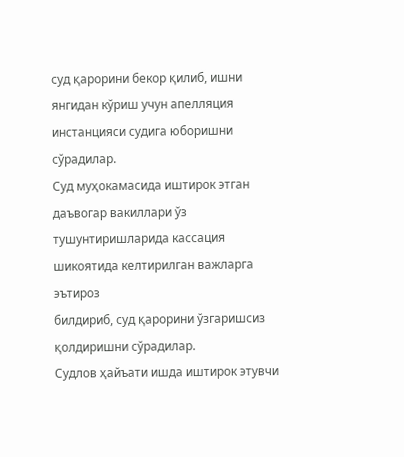суд қарорини бекор қилиб, ишни янгидан кўриш учун апелляция
инстанцияси судига юборишни сўрадилар.
Суд муҳокамасида иштирок этган даъвогар вакиллари ўз
тушунтиришларида кассация шикоятида келтирилган важларга эътироз
билдириб, суд қарорини ўзгаришсиз қолдиришни сўрадилар.
Судлов ҳайъати ишда иштирок этувчи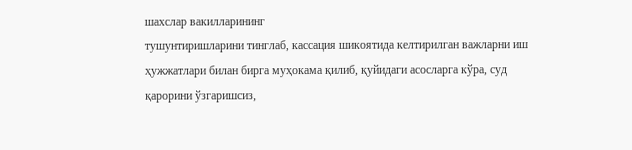шахслар вакилларининг
тушунтиришларини тинглаб, кассация шикоятида келтирилган важларни иш
ҳужжатлари билан бирга муҳокама қилиб, қуйидаги асосларга кўра, суд
қарорини ўзгаришсиз,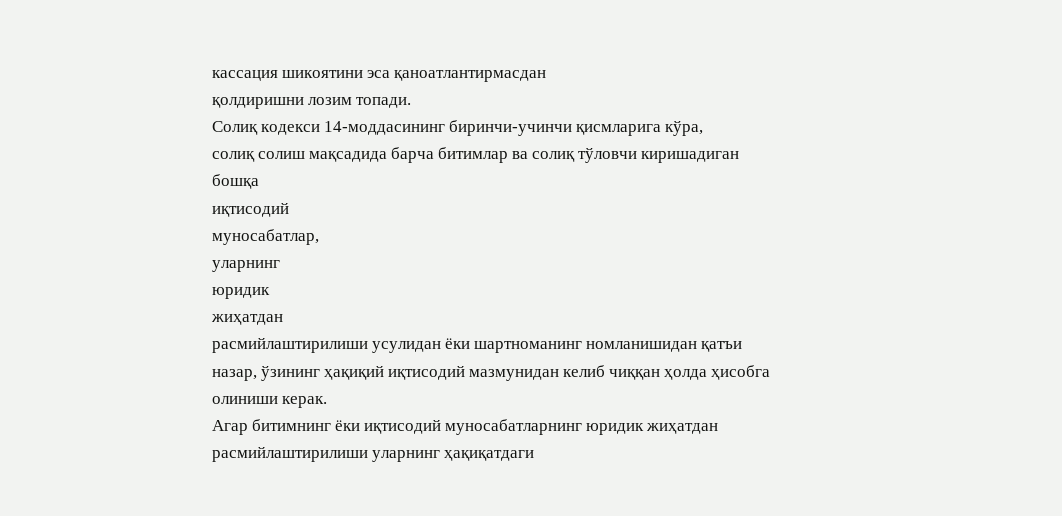кассация шикоятини эса қаноатлантирмасдан
қолдиришни лозим топади.
Солиқ кодекси 14-моддасининг биринчи-учинчи қисмларига кўра,
солиқ солиш мақсадида барча битимлар ва солиқ тўловчи киришадиган
бошқа
иқтисодий
муносабатлар,
уларнинг
юридик
жиҳатдан
расмийлаштирилиши усулидан ёки шартноманинг номланишидан қатъи
назар, ўзининг ҳақиқий иқтисодий мазмунидан келиб чиққан ҳолда ҳисобга
олиниши керак.
Агар битимнинг ёки иқтисодий муносабатларнинг юридик жиҳатдан
расмийлаштирилиши уларнинг ҳақиқатдаги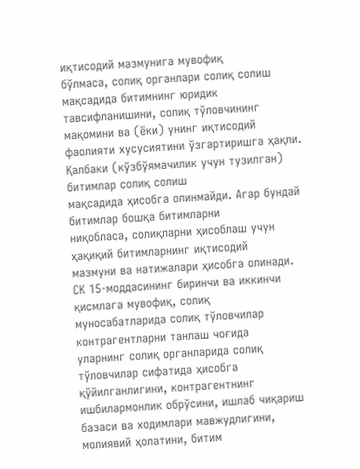иқтисодий мазмунига мувофиқ
бўлмаса, солиқ органлари солиқ солиш мақсадида битимнинг юридик
тавсифланишини, солиқ тўловчининг мақомини ва (ёки) унинг иқтисодий
фаолияти хусусиятини ўзгартиришга ҳақли.
Қалбаки (кўзбўямачилик учун тузилган) битимлар солиқ солиш
мақсадида ҳисобга олинмайди. Агар бундай битимлар бошқа битимларни
ниқобласа, солиқларни ҳисоблаш учун ҳақиқий битимларнинг иқтисодий
мазмуни ва натижалари ҳисобга олинади.
СК 15-моддасининг биринчи ва иккинчи қисмлага мувофиқ, солиқ
муносабатларида солиқ тўловчилар контрагентларни танлаш чоғида
уларнинг солиқ органларида солиқ тўловчилар сифатида ҳисобга
қўйилганлигини, контрагентнинг ишбилармонлик обрўсини, ишлаб чиқариш
базаси ва ходимлари мавжудлигини, молиявий ҳолатини, битим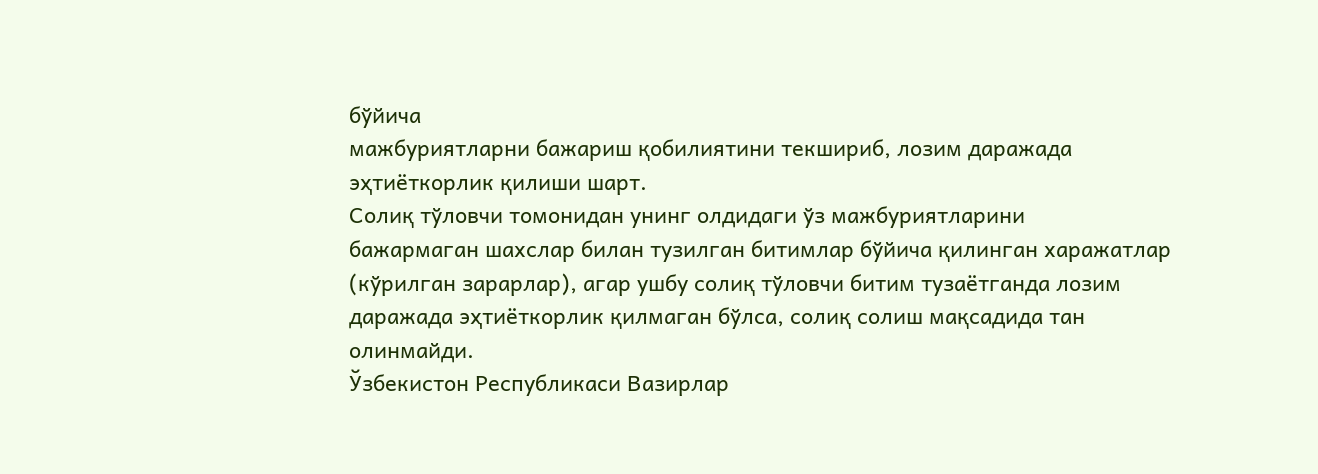бўйича
мажбуриятларни бажариш қобилиятини текшириб, лозим даражада
эҳтиёткорлик қилиши шарт.
Солиқ тўловчи томонидан унинг олдидаги ўз мажбуриятларини
бажармаган шахслар билан тузилган битимлар бўйича қилинган харажатлар
(кўрилган зарарлар), агар ушбу солиқ тўловчи битим тузаётганда лозим
даражада эҳтиёткорлик қилмаган бўлса, солиқ солиш мақсадида тан
олинмайди.
Ўзбекистон Республикаси Вазирлар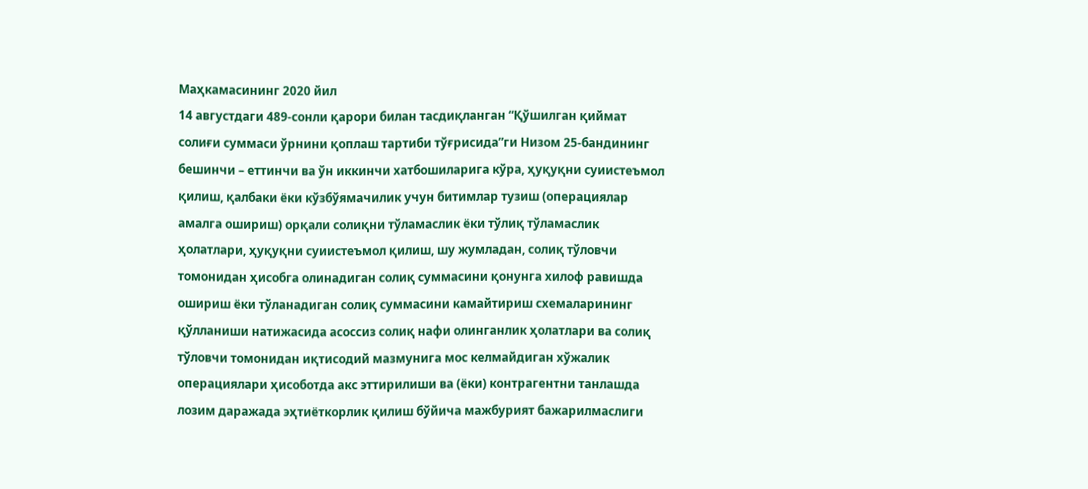Маҳкамасининг 2020 йил
14 августдаги 489-сонли қарори билан тасдиқланган “Қўшилган қиймат
солиғи суммаси ўрнини қоплаш тартиби тўғрисида”ги Низом 25-бандининг
бешинчи – еттинчи ва ўн иккинчи хатбошиларига кўра, ҳуқуқни суиистеъмол
қилиш, қалбаки ёки кўзбўямачилик учун битимлар тузиш (операциялар
амалга ошириш) орқали солиқни тўламаслик ёки тўлиқ тўламаслик
ҳолатлари, ҳуқуқни суиистеъмол қилиш, шу жумладан, солиқ тўловчи
томонидан ҳисобга олинадиган солиқ суммасини қонунга хилоф равишда
ошириш ёки тўланадиган солиқ суммасини камайтириш схемаларининг
қўлланиши натижасида асоссиз солиқ нафи олинганлик ҳолатлари ва солиқ
тўловчи томонидан иқтисодий мазмунига мос келмайдиган хўжалик
операциялари ҳисоботда акс эттирилиши ва (ёки) контрагентни танлашда
лозим даражада эҳтиёткорлик қилиш бўйича мажбурият бажарилмаслиги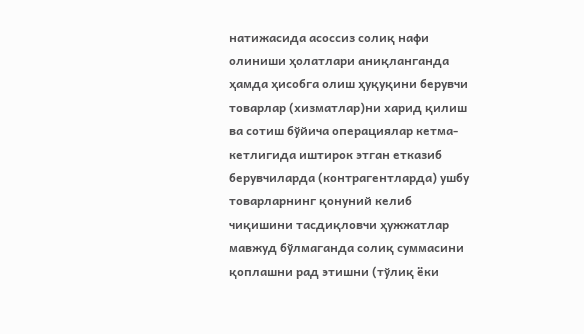натижасида асоссиз солиқ нафи олиниши ҳолатлари аниқланганда
ҳамда ҳисобга олиш ҳуқуқини берувчи товарлар (хизматлар)ни харид қилиш
ва сотиш бўйича операциялар кетма-кетлигида иштирок этган етказиб
берувчиларда (контрагентларда) ушбу товарларнинг қонуний келиб
чиқишини тасдиқловчи ҳужжатлар мавжуд бўлмаганда солиқ суммасини
қоплашни рад этишни (тўлиқ ёки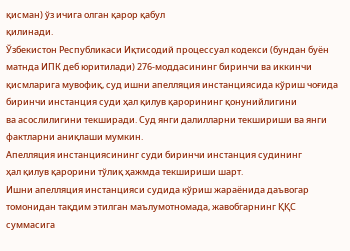қисман) ўз ичига олган қарор қабул
қилинади.
Ўзбекистон Республикаси Иқтисодий процессуал кодекси (бундан буён
матнда ИПК деб юритилади) 276-моддасининг биринчи ва иккинчи
қисмларига мувофиқ, суд ишни апелляция инстанциясида кўриш чоғида
биринчи инстанция суди ҳал қилув қарорининг қонунийлигини
ва асослилигини текширади. Суд янги далилларни текшириши ва янги
фактларни аниқлаши мумкин.
Апелляция инстанциясининг суди биринчи инстанция судининг
ҳал қилув қарорини тўлиқ ҳажмда текшириши шарт.
Ишни апелляция инстанцияси судида кўриш жараёнида даъвогар
томонидан тақдим этилган маълумотномада, жавобгарнинг ҚҚС суммасига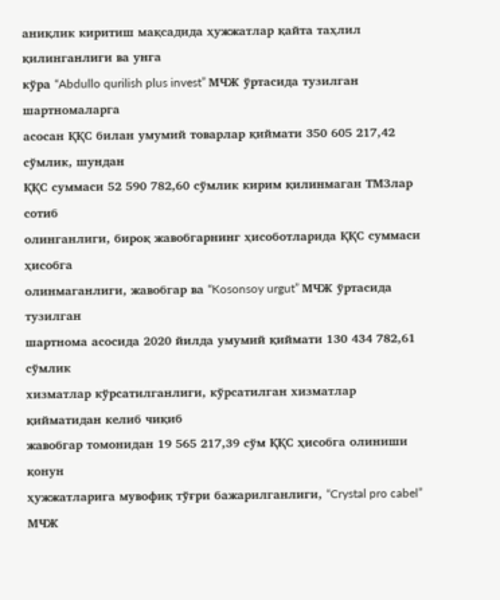аниқлик киритиш мақсадида ҳужжатлар қайта таҳлил қилинганлиги ва унга
кўра “Abdullo qurilish plus invest” МЧЖ ўртасида тузилган шартномаларга
асосан ҚҚС билан умумий товарлар қиймати 350 605 217,42 сўмлик, шундан
ҚҚС суммаси 52 590 782,60 сўмлик кирим қилинмаган ТМЗлар сотиб
олинганлиги, бироқ жавобгарнинг ҳисоботларида ҚҚС суммаси ҳисобга
олинмаганлиги, жавобгар ва “Kosonsoy urgut” МЧЖ ўртасида тузилган
шартнома асосида 2020 йилда умумий қиймати 130 434 782,61 сўмлик
хизматлар кўрсатилганлиги, кўрсатилган хизматлар қийматидан келиб чиқиб
жавобгар томонидан 19 565 217,39 сўм ҚҚС ҳисобга олиниши қонун
ҳужжатларига мувофиқ тўғри бажарилганлиги, “Crystal pro cabel” МЧЖ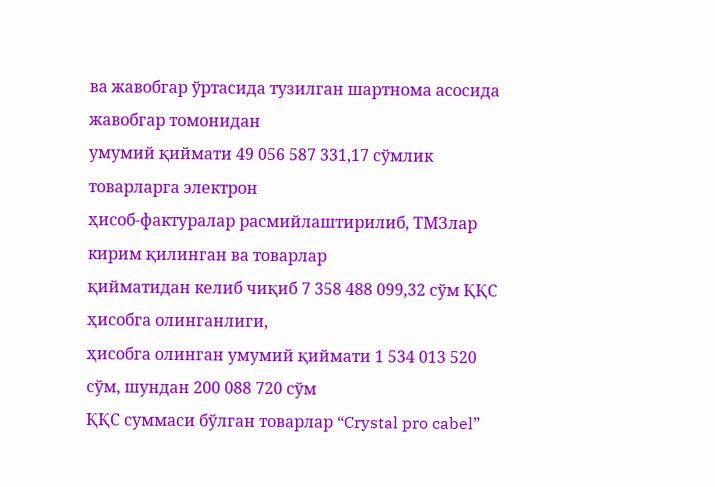ва жавобгар ўртасида тузилган шартнома асосида жавобгар томонидан
умумий қиймати 49 056 587 331,17 сўмлик товарларга электрон
ҳисоб-фактуралар расмийлаштирилиб, ТМЗлар кирим қилинган ва товарлар
қийматидан келиб чиқиб 7 358 488 099,32 сўм ҚҚС ҳисобга олинганлиги,
ҳисобга олинган умумий қиймати 1 534 013 520 сўм, шундан 200 088 720 сўм
ҚҚС суммаси бўлган товарлар “Crystal pro cabel”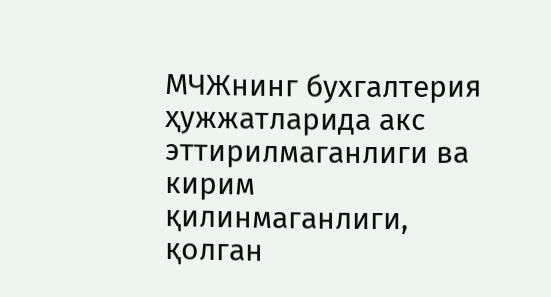МЧЖнинг бухгалтерия
ҳужжатларида акс эттирилмаганлиги ва кирим қилинмаганлиги,
қолган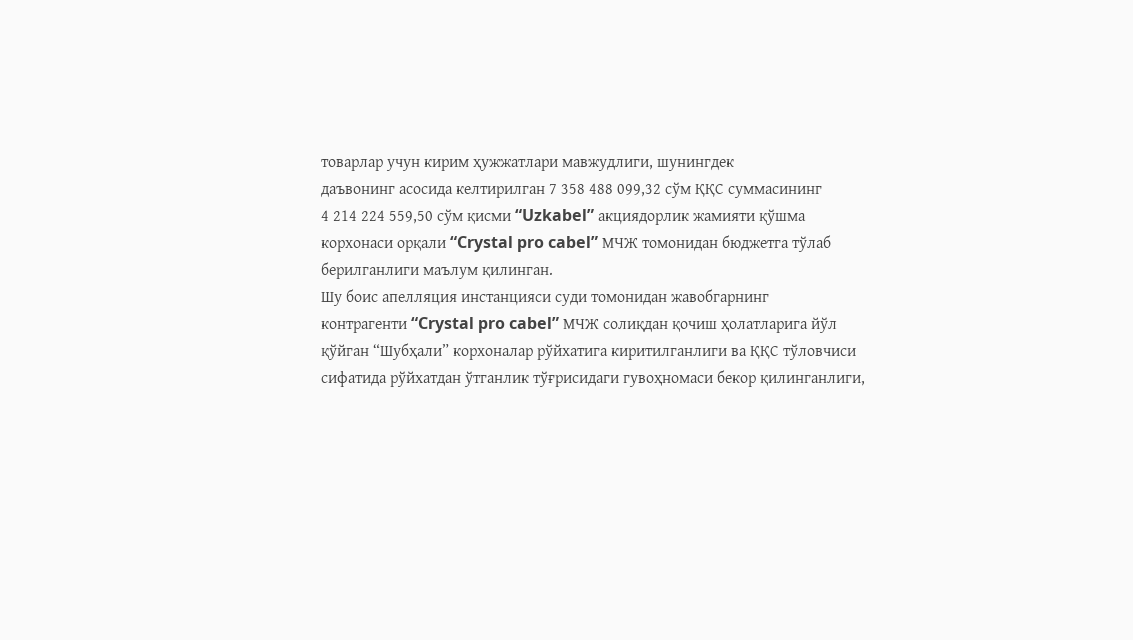товарлар учун кирим ҳужжатлари мавжудлиги, шунингдек
даъвонинг асосида келтирилган 7 358 488 099,32 сўм ҚҚС суммасининг
4 214 224 559,50 сўм қисми “Uzkabel” акциядорлик жамияти қўшма
корхонаси орқали “Crystal pro cabel” МЧЖ томонидан бюджетга тўлаб
берилганлиги маълум қилинган.
Шу боис апелляция инстанцияси суди томонидан жавобгарнинг
контрагенти “Crystal pro cabel” МЧЖ солиқдан қочиш ҳолатларига йўл
қўйган “Шубҳали” корхоналар рўйхатига киритилганлиги ва ҚҚС тўловчиси
сифатида рўйхатдан ўтганлик тўғрисидаги гувоҳномаси бекор қилинганлиги,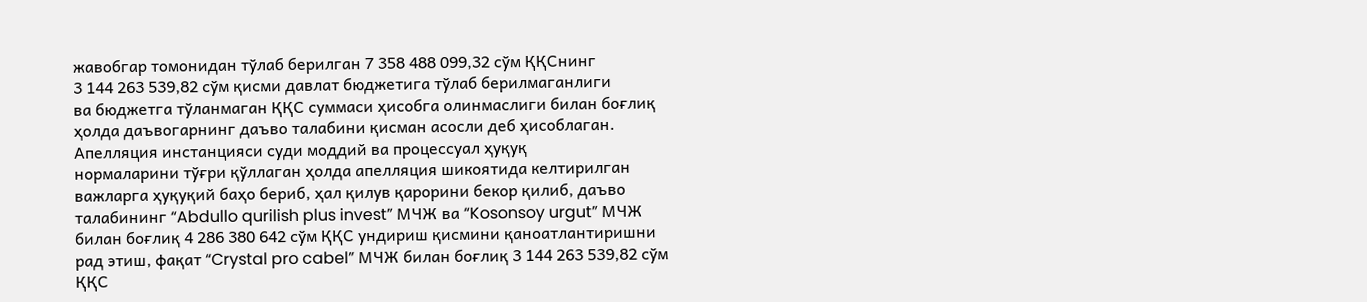жавобгар томонидан тўлаб берилган 7 358 488 099,32 сўм ҚҚСнинг
3 144 263 539,82 сўм қисми давлат бюджетига тўлаб берилмаганлиги
ва бюджетга тўланмаган ҚҚС суммаси ҳисобга олинмаслиги билан боғлиқ
ҳолда даъвогарнинг даъво талабини қисман асосли деб ҳисоблаган.
Апелляция инстанцияси суди моддий ва процессуал ҳуқуқ
нормаларини тўғри қўллаган ҳолда апелляция шикоятида келтирилган
важларга ҳуқуқий баҳо бериб, ҳал қилув қарорини бекор қилиб, даъво
талабининг “Abdullo qurilish plus invest” МЧЖ ва “Kosonsoy urgut” МЧЖ
билан боғлиқ 4 286 380 642 сўм ҚҚС ундириш қисмини қаноатлантиришни
рад этиш, фақат “Crystal pro cabel” МЧЖ билан боғлиқ 3 144 263 539,82 сўм
ҚҚС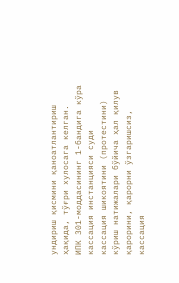ундириш қисмини қаноатлантириш ҳақида, тўғри хулосага келган.
ИПК 301-моддасининг 1-бандига кўра кассация инстанцияси суди
кассация шикоятини (протестини) кўриш натижалари бўйича ҳал қилув
қарорини, қарорни ўзгаришсиз, кассация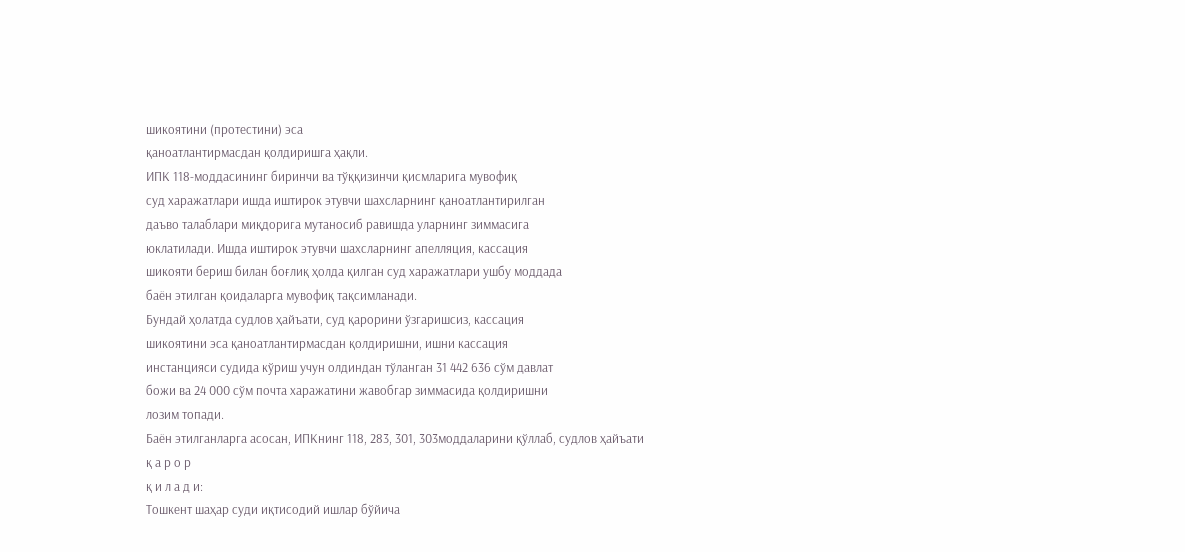шикоятини (протестини) эса
қаноатлантирмасдан қолдиришга ҳақли.
ИПК 118-моддасининг биринчи ва тўққизинчи қисмларига мувофиқ
суд харажатлари ишда иштирок этувчи шахсларнинг қаноатлантирилган
даъво талаблари миқдорига мутаносиб равишда уларнинг зиммасига
юклатилади. Ишда иштирок этувчи шахсларнинг апелляция, кассация
шикояти бериш билан боғлиқ ҳолда қилган суд харажатлари ушбу моддада
баён этилган қоидаларга мувофиқ тақсимланади.
Бундай ҳолатда судлов ҳайъати, суд қарорини ўзгаришсиз, кассация
шикоятини эса қаноатлантирмасдан қолдиришни, ишни кассация
инстанцияси судида кўриш учун олдиндан тўланган 31 442 636 сўм давлат
божи ва 24 000 сўм почта харажатини жавобгар зиммасида қолдиришни
лозим топади.
Баён этилганларга асосан, ИПКнинг 118, 283, 301, 303моддаларини қўллаб, судлов ҳайъати
қ а р о р
қ и л а д и:
Тошкент шаҳар суди иқтисодий ишлар бўйича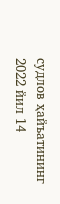судлов ҳайъатининг
2022 йил 14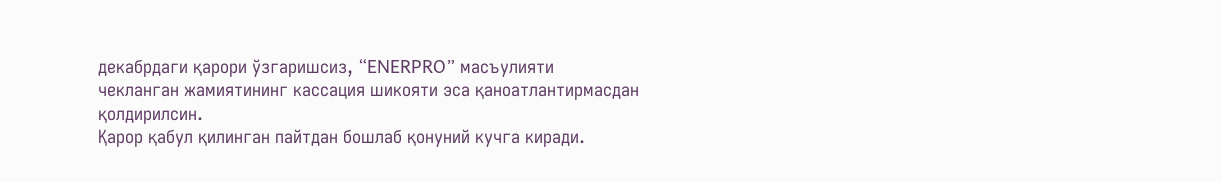декабрдаги қарори ўзгаришсиз, “ENERPRO” масъулияти
чекланган жамиятининг кассация шикояти эса қаноатлантирмасдан
қолдирилсин.
Қарор қабул қилинган пайтдан бошлаб қонуний кучга киради.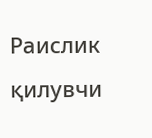Раислик қилувчи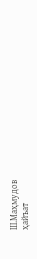Ш.Маҳмудов
ҳайъат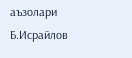аъзолари
Б.Исрайлов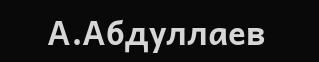А.Абдуллаев